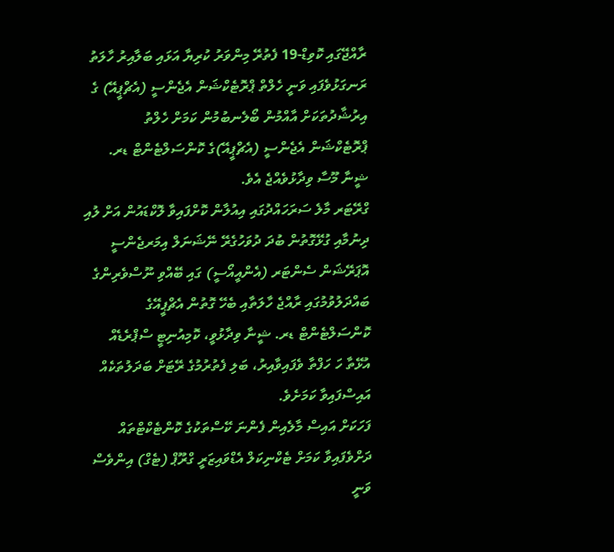ރާއްޖޭގައި ކޮވިޑް-19 ފެތުރޭ މިންވަރު ކުރިޔާ އަޅައި ބަލާއިރު ހާލަތު ރަނގަޅުވެފައި ވަނީ ހެލްތް ޕްރޮޓެކްޝަން އެޖެންސީ (އެޗްޕީއޭ) ގެ އިރުޝާދުތަކަށް އާއްމުން ބޯލެނބުމުން ކަމަށް ހެލްތު ޕްރޮޓެކްޝަން އެޖެންސީ (އެޗްޕީއޭ)ގެ ކޮންސަލްޓެންޓް ޑރ. ޝީނާ މޫސާ ވިދާޅުވެއްޖެ އެވެ.
ގްރޭޓަރ މާލެ ސަރަހައްދުގައި އިއުލާން ކޮށްފައިވާ ލޮކްޑައުން އަށް ލުއި ދިނުމާއި ގުޅޭގޮތުން ބުދަ ދުވަހުގެރޭ ނޭޝަނަލް އިމަރޖެންސީ އޮޕަރޭޝަން ސެންޓަރ (އެންއީއޯސީ) ގައި ބޭއްވި ނޫސްވެރިންގެ ބައްދަލުވުމުގައި ރާއްޖެ ހާލަތާއި ބެހޭ ގޮތުން އެޗްޕީއޭގެ ކޮންސަލްޓެންޓް ޑރ. ޝީނާ ވިދާޅުވީ، ކޮމިއުނިޓީ ސްޕްރެޑެއް އުޅޭތާ ހަ ހަފްތާ ވެފައިވާއިރު، ބަލި ފެތުރުމުގެ ރޭޓަށް ބަދަލުތަކެއް އައިސްފައިވާ ކަމަށެވެ.
ފަހަކަށް އައިސް މާލެއިން ފެންނަ ކޭސްތަކުގެ ކޮންޓެކްޓްތައް ދަށްވެފައިވާ ކަމަށް ޓެކްނިކަލް އެޑްވައިޒަރީ ގްރޫޕް (ޓެގް) އިންވެސް ވަނީ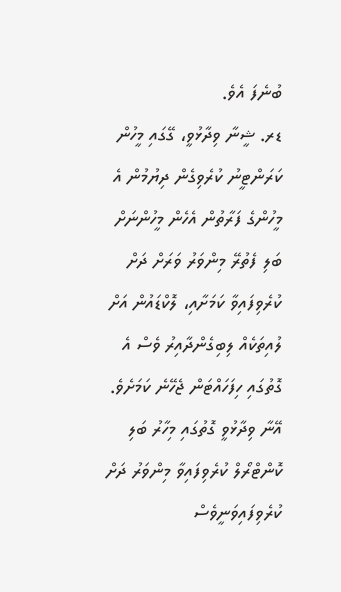ބުނެފަ އެވެ.
ޑރ. ޝީނާ ވިދާޅުވީ، ގޭގައި މީހުން ކަރަންޓީނު ކުރެވިގެން ދިޔުމުން އެ މީހުންގެ ފަރާތުން އެހެން މީހުންނަށް ބަލި ފެތުރޭ މިންވަރު ވަރަށް ދަށް ކުރެވިފައިވާ ކަމަށާއި، ލޮކްޑައުން އަށް ލުއިތަކެއް ލިބިގެންދާއިރު ވެސް އެ ގޮތުގައި ހިފަހައްޓަން ޖެހޭނެ ކަމަށެވެ.
އޭނާ ވިދާޅުވީ ގޮތުގައި މިހާރު ބަލި ކޮންޓްރޯލް ކުރެވިފައިވާ މިންވަރު ދަށް ކުރެވިފައިވަނީވެސް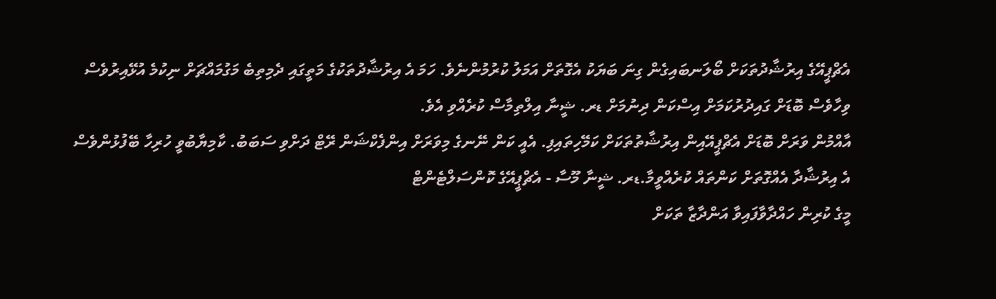އެޗްޕީއޭގެ އިރުޝާދުތަކަށް ބޯލަނބައިގެން ގިނަ ބަޔަކު އެގޮތަށް އަމަލު ކުރުމުންނެވެ. ހަމަ އެ އިރުޝާދުތަކުގެ މަތީގައި ދެމިތިބެ މަގުމައްޗަށް ނިކުމެ އުޅޭއިރުވެސް ވިހާވެސް ބޮޑަށް ގައިދުރުކަމަށް އިސްކަން ދިނުމަށް ޑރ. ޝީނާ އިލްތިމާސް ކުރެއްވި އެވެ.
އާއްމުން ވަރަށް ބޮޑަށް އެޗްޕީއޭއިން އިރުޝާތުތަކަށް ކަމޭހިތައިފި. އެއީ ކަން ނޭނގެ މިވަރަށް އިންފެކްޝަން ރޭޓް ދަށްވި ސަބަބު. ކާމިޔާބުވީ ހުރިހާ ބޭފުޅުންވެސް އެ އިރުޝާދާ އެއްގޮތަށް ކަންތައް ކުރެއްވީމާ.ޑރ. ޝީނާ މޫސާ - އެޗްޕީއޭގެ ކޮންސަލްޓެންޓް
މީގެ ކުރިން ހައްދާވާފައިވާ އަންދާޒާ ތަކަށް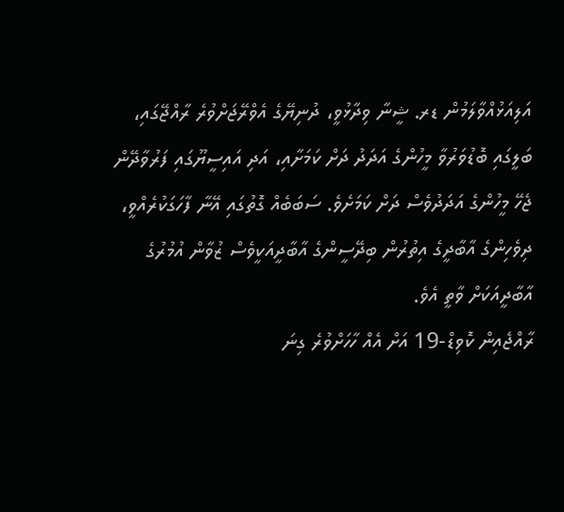އަލިއަޅުއްވާލަމުން ޑރ. ޝީނާ ވިދާޅުވީ، ދުނިޔޭގެ އެވްރޭޖަށްވުރެ ރާއްޖޭގައި، ބަލީގައި ބޮޑުވަރުވާ މީހުންގެ އަދަދު ދަށް ކަމަށާއި، އަދި އައިސީޔޫގައި ފަރުވާދޭން ޖެހޭ މީހުންގެ އަދަދުވެސް ދަށް ކަމަށެވެ. ސަބަބެއް ގޮތުގައި އޭނާ ފާހަގަކުރެއްވީ، ދިވެހިންގެ އާބާދީގެ އިތުރުން ބިދޭސީންގެ އާބާދީއަކީވެސް ޒުވާން އުމުރުގެ އާބާދީއަކަށް ވާތީ އެވެ.
ރާއްޖެއިން ކޮވިޑް-19 އަށް އެއް ހާހަށްވުރެ ގިނަ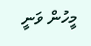މީހުން ވަނީ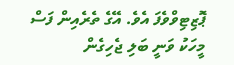ޕޮޒިޓިވްވެފަ އެވެ. އޭގެ ތެރެއިން ފަސް މީހަކު ވަނީ ބަލި ޖެހިގެން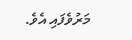މަރުވެފައި އެވެ.